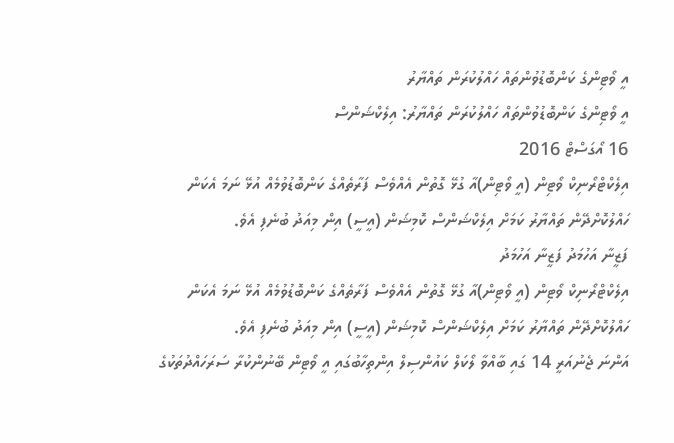އީ ވޯޓިންގެ ކަންބޮޑުވުންތައް ހައްލުކުރަން ތައްޔާރު
އީ ވޯޓިންގެ ކަންބޮޑުވުންތައް ހައްލުކުރަން ތައްޔާރު: އިލެކްޝަންސް
16 އޯގަސްޓް 2016
އިލެކްޓްރޯނިކް ވޯޓިން (އީ ވޯޓިން)އާ ގުޅޭ ގޮތުން އެއްވެސް ފަރާތެއްގެ ކަންބޮޑުވުމެއް އުޅޭ ނަމަ އެކަން ހައްލުކޮށްދޭން ތައްޔާރު ކަމަށް އިލެކްޝަންސް ކޮމިޝަން (އީސީ) އިން މިއަދު ބުނެފި އެވެ.
ފަޒީނާ އަހުމަދު ފަޒީނާ އަހުމަދު
އިލެކްޓްރޯނިކް ވޯޓިން (އީ ވޯޓިން)އާ ގުޅޭ ގޮތުން އެއްވެސް ފަރާތެއްގެ ކަންބޮޑުވުމެއް އުޅޭ ނަމަ އެކަން ހައްލުކޮށްދޭން ތައްޔާރު ކަމަށް އިލެކްޝަންސް ކޮމިޝަން (އީސީ) އިން މިއަދު ބުނެފި އެވެ.
އަންނަ ޖެނުއަރީ 14 ގައި ބާއްވާ ލޯކަލް ކައުންސިލް އިންތިހާބުގައި އީ ވޯޓިން ބޭނުންކުރާ ސަރަހައްދުތަކުގެ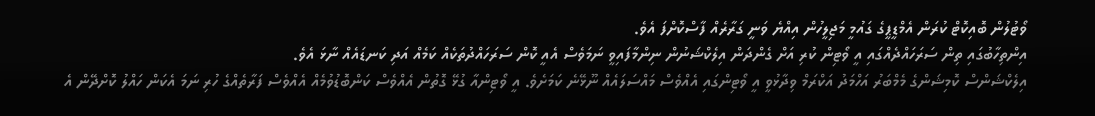ވޯޓުލުން ބޮއިކޮޓް ކުރަން އެމްޑީޕީގެ ގައުމީ މަޖިލީހުން އިއްޔެ ވަނީ ގަރާރެއް ފާސްކޮށްފަ އެވެ.
އިންތިހާބުގައި ތިން ސަރަހައްދެއްގައި އީ ވޯޓިން ކުރި އަށް ގެންދަން އިލެކްޝަނުން ނިންމާފައިވީ ނަމަވެސް އެއީ ކޮން ސަރަހައްދުތަކެއް ކަމެއް އަދި ކަނޑައެއް ނާޅަ އެވެ.
އިލެކްޝަންސް ކޮމިޝަންގެ މެމްބަރު އަހްމަދު އަކްރަމް ވިދާޅުވީ އީ ވޯޓިންގައި އެއްވެސް މައްސަލައެއް ނޫޅޭނެ ކަމަށެވެ. އީ ވޯޓިންއާ ގުޅޭ ގޮތުން އެއްވެސް ކަންބޮޑުވުމެއް އެއްވެސް ފަރާތެއްގެ ހުރި ނަމަ އެކަން ހައްލު ކޮށްދޭން އެ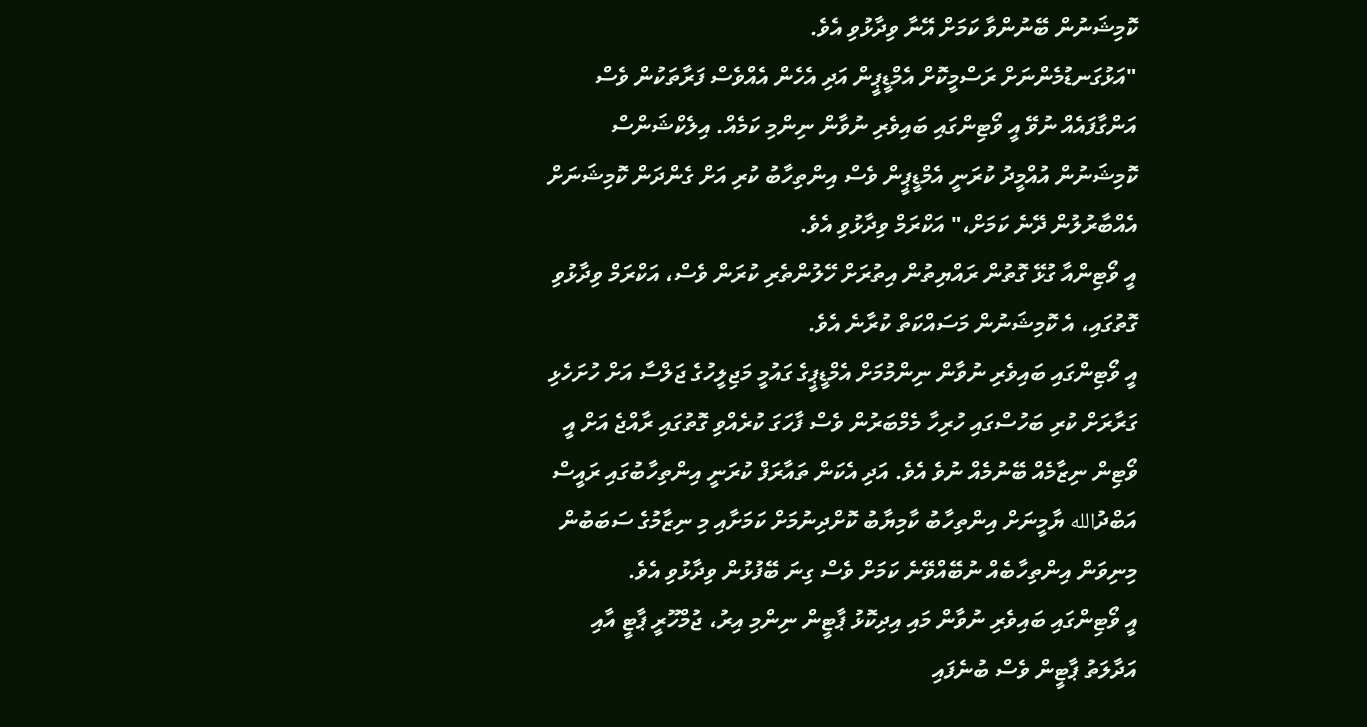ކޮމިޝަނުން ބޭނުންވާ ކަމަށް އޭނާ ވިދާޅުވި އެވެ.
"އަޅުގަނޑުމެންނަށް ރަސްމީކޮށް އެމްޑީޕީން އަދި އެހެން އެއްވެސް ފަރާތަކުން ވެސް އަންގާފައެއް ނުވޭ އީ ވޯޓިންގައި ބައިވެރި ނުވާން ނިންމި ކަމެއް. އިލެކްޝަންސް ކޮމިޝަނުން އުއްމީދު ކުރަނީ އެމްޑީޕީން ވެސް އިންތިހާބު ކުރި އަށް ގެންދަން ކޮމިޝަނަށް އެއްބާރުލުން ދޭނެ ކަމަށް،" އަކްރަމް ވިދާޅުވި އެވެ.
އީ ވޯޓިންއާ ގުޅޭ ގޮތުން ރައްޔިތުން އިތުރަށް ހޭލުންތެރި ކުރަން ވެސް، އަކްރަމް ވިދާޅުވި ގޮތުގައި، އެ ކޮމިޝަނުން މަސައްކަތް ކުރާނެ އެވެ.
އީ ވޯޓިންގައި ބައިވެރި ނުވާން ނިންމުމަށް އެމްޑީޕީގެ ގައުމީ މަޖިލީހުގެ ޖަލްސާ އަށް ހުށަހެޅި ގަރާރަށް ކުރި ބަހުސްގައި ހުރިހާ މެމްބަރުން ވެސް ފާހަގަ ކުރެއްވި ގޮތުގައި ރާއްޖެ އަށް އީ ވޯޓިން ނިޒާމެއް ބޭނުމެއް ނުވެ އެވެ. އަދި އެކަން ތައާރަފް ކުރަނީ އިންތިހާބުގައި ރައީސް އަބްދުالله ޔާމީނަށް އިންތިހާބު ކާމިޔާބު ކޮށްދިނުމަށް ކަމަށާއި މި ނިޒާމުގެ ސަބަބުން މިނިވަން އިންތިހާބެއް ނުބޭއްވޭނެ ކަމަށް ވެސް ގިނަ ބޭފުޅުން ވިދާޅުވި އެވެ.
އީ ވޯޓިންގައި ބައިވެރި ނުވާން މައި އިދިކޮޅު ޕާޓީން ނިންމި އިރު، ޖުމްހޫރީ ޕާޓީ އާއި އަދާލަތު ޕާޓީން ވެސް ބުނެފައި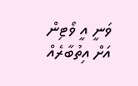ވަނީ އީ ވޯޓިން އަށް އިތުބާރެއް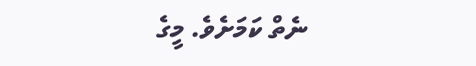ނެތް ކަމަށެވެ. މީގެ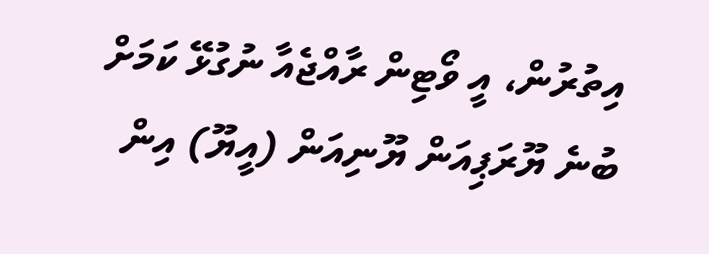އިތުރުން، އީ ވޯޓިން ރާއްޖެއާ ނުގުޅޭ ކަމަށް ބުނެ ޔޫރަޕިއަން ޔޫނިއަން (އީޔޫ) އިން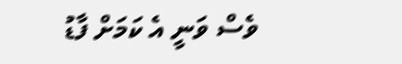ވެސް ވަނީ އެ ކަމަށް ފާޑު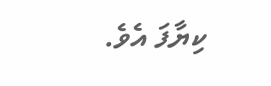ކިޔާފަ އެވެ.